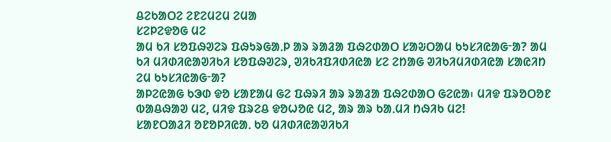ᱪᱮᱠᱟᱛᱮ ᱮᱱᱮᱢᱮᱢ ᱮᱢᱟ
ᱥᱮᱞᱮᱫᱚᱜ ᱢᱮ
ᱟᱢ ᱠᱤ ᱥᱚᱯᱷᱣᱮᱨ ᱯᱷᱩᱨᱜᱟᱹᱞ ᱟᱨ ᱨᱟᱲᱟ ᱯᱷᱮᱰᱟᱛ ᱥᱟᱶᱛᱟᱢ ᱠᱩᱥᱤᱭᱟᱜᱼᱟ? ᱟᱢ ᱠᱤ ᱢᱤᱰᱤᱭᱟᱣᱤᱠᱤ ᱥᱚᱯᱷᱣᱮᱨ, ᱣᱤᱠᱤᱯᱤᱰᱤᱭᱟ ᱥᱮ ᱮᱴᱟᱜ ᱣᱤᱠᱤᱢᱤᱰᱤᱭᱟ ᱥᱟᱭᱤᱴ ᱮᱢ ᱠᱩᱥᱤᱭᱟᱜᱼᱟ?
ᱟᱞᱮᱭᱟᱜ ᱠᱳᱰ ᱫᱚ ᱥᱟᱱᱟᱢ ᱜᱮ ᱯᱷᱨᱤ ᱟᱨ ᱨᱟᱲᱟ ᱯᱷᱮᱰᱟᱛ ᱜᱮᱭᱟ᱾ ᱢᱤᱫ ᱯᱨᱚᱛᱚᱱ ᱵᱟᱪᱷᱟᱣ ᱢᱮ, ᱢᱤᱫ ᱯᱨᱮᱪ ᱫᱚᱦᱚᱭ ᱢᱮ, ᱟᱨ ᱟᱨ ᱠᱟᱹᱢᱤ ᱴᱷᱤᱠ ᱢᱮ!
ᱥᱟᱱᱛᱟᱲᱤ ᱚᱱᱚᱞᱤᱭᱟᱹ ᱠᱚ ᱢᱤᱰᱤᱭᱟᱣᱤᱠᱤ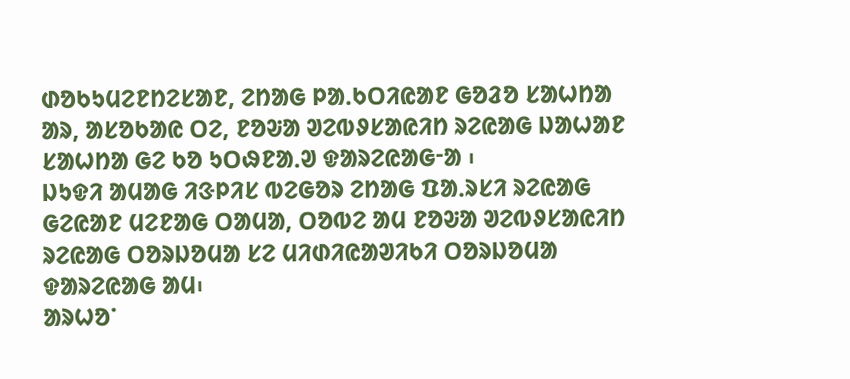ᱰᱚᱠᱩᱢᱮᱱᱴᱮᱥᱟᱱ, ᱮᱴᱟᱜ ᱞᱟᱹᱠᱛᱤᱭᱟᱱ ᱜᱚᱲᱚ ᱥᱟᱦᱴᱟ ᱟᱨ, ᱟᱥᱚᱠᱟᱭ ᱛᱮ, ᱱᱚᱶᱟ ᱣᱮᱵᱽᱥᱟᱭᱤᱴ ᱨᱮᱭᱟᱜ ᱡᱟᱦᱟᱱ ᱥᱟᱦᱴᱟ ᱜᱮ ᱠᱚ ᱩᱛᱷᱱᱟᱹᱣ ᱫᱟᱨᱮᱭᱟᱜᱼᱟ ᱾
ᱡᱩᱫᱤ ᱟᱢᱟᱜ ᱤᱝᱞᱤᱥ ᱵᱮᱜᱚᱨ ᱮᱴᱟᱜ ᱯᱟᱹᱨᱥᱤ ᱨᱮᱭᱟᱜ ᱜᱮᱭᱟᱱ ᱢᱮᱱᱟᱜ ᱛᱟᱢᱟ, ᱛᱚᱵᱮ ᱟᱢ ᱱᱚᱶᱟ ᱣᱮᱵᱽᱥᱟᱭᱤᱴ ᱨᱮᱭᱟᱜ ᱛᱚᱨᱡᱚᱢᱟ ᱥᱮ ᱢᱤᱰᱤᱭᱟᱣᱤᱠᱤ ᱛᱚᱨᱡᱚᱢᱟ ᱫᱟᱨᱮᱭᱟᱜ ᱟᱢ᱾
ᱟᱨᱦᱚᱸ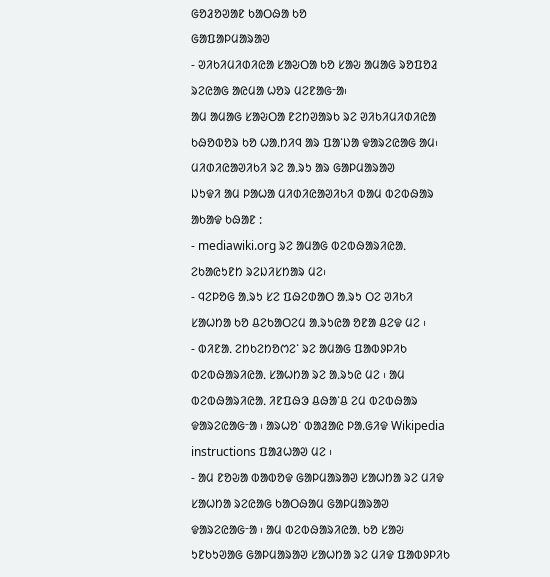ᱜᱚᱲᱚᱣᱟᱱ ᱠᱟᱛᱷᱟ ᱠᱚ
ᱜᱟᱯᱟᱞᱢᱟᱨᱟᱣ
- ᱣᱤᱠᱤᱢᱤᱰᱤᱭᱟ ᱥᱟᱶᱛᱟ ᱠᱚ ᱥᱟᱶ ᱟᱢᱟᱜ ᱨᱚᱯᱚᱲ ᱨᱮᱭᱟᱜ ᱟᱭᱢᱟ ᱦᱚᱨ ᱢᱮᱱᱟᱜᱼᱟ᱾
ᱟᱢ ᱟᱢᱟᱜ ᱥᱟᱶᱛᱟ ᱱᱮᱴᱣᱟᱨᱠ ᱨᱮ ᱣᱤᱠᱤᱢᱤᱰᱤᱭᱟ ᱠᱷᱚᱵᱚᱨ ᱠᱚ ᱦᱟᱹᱴᱤᱧ ᱟᱨ ᱯᱟᱸᱡᱟ ᱫᱟᱨᱮᱭᱟᱜ ᱟᱢ᱾
ᱢᱤᱰᱤᱭᱟᱣᱤᱠᱤ ᱨᱮ ᱟᱹᱨᱩ ᱟᱨ ᱜᱟᱞᱢᱟᱨᱟᱣ
ᱡᱩᱫᱤ ᱟᱢ ᱞᱟᱦᱟ ᱢᱤᱰᱤᱭᱟᱣᱤᱠᱤ ᱵᱟᱢ ᱵᱮᱵᱷᱟᱨ ᱟᱠᱟᱫ ᱠᱷᱟᱱ :
- mediawiki.org ᱨᱮ ᱟᱢᱟᱜ ᱵᱮᱵᱷᱟᱨᱤᱭᱟᱹ ᱮᱠᱟᱭᱩᱱᱴ ᱨᱮᱡᱤᱥᱴᱟᱨ ᱢᱮ᱾
- ᱧᱮᱞᱚᱜ ᱟᱹᱨᱩ ᱥᱮ ᱯᱷᱮᱰᱟᱛ ᱟᱹᱨᱩ ᱛᱮ ᱣᱤᱠᱤ ᱥᱟᱦᱴᱟ ᱠᱚ ᱪᱮᱠᱟᱛᱮᱢ ᱟᱹᱨᱩᱭᱟ ᱚᱱᱟ ᱪᱮᱫ ᱢᱮ ᱾
- ᱵᱤᱱᱟᱹ ᱮᱴᱠᱮᱴᱚᱬᱮᱸ ᱨᱮ ᱟᱢᱟᱜ ᱯᱟᱵᱽᱞᱤᱠ ᱵᱮᱵᱷᱟᱨᱤᱭᱟᱹ ᱥᱟᱦᱴᱟ ᱨᱮ ᱟᱹᱨᱩᱭ ᱢᱮ ᱾ ᱟᱢ ᱵᱮᱵᱷᱟᱨᱤᱭᱟᱹ ᱤᱱᱯᱷᱳ ᱪᱷᱟᱸᱪ ᱮᱢ ᱵᱮᱵᱷᱟᱨ ᱫᱟᱨᱮᱭᱟᱜᱼᱟ ᱾ ᱟᱨᱦᱚᱸ ᱵᱟᱲᱟᱭ ᱞᱟᱹᱜᱤᱫ Wikipedia instructions ᱯᱟᱲᱦᱟᱣ ᱢᱮ ᱾
- ᱟᱢ ᱱᱚᱶᱟ ᱵᱟᱵᱚᱫ ᱜᱟᱞᱢᱟᱨᱟᱣ ᱥᱟᱦᱴᱟ ᱨᱮ ᱢᱤᱫ ᱥᱟᱦᱴᱟ ᱨᱮᱭᱟᱜ ᱠᱟᱛᱷᱟᱢ ᱜᱟᱞᱢᱟᱨᱟᱣ ᱫᱟᱨᱮᱭᱟᱜᱼᱟ ᱾ ᱟᱢ ᱵᱮᱵᱷᱟᱨᱤᱭᱟᱹ ᱠᱚ ᱥᱟᱶ ᱩᱱᱠᱩᱣᱟᱜ ᱜᱟᱞᱢᱟᱨᱟᱣ ᱥᱟᱦᱴᱟ ᱨᱮ ᱢᱤᱫ ᱯᱟᱵᱽᱞᱤᱠ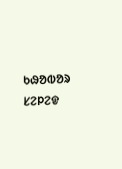ᱠᱷᱚᱵᱚᱨ ᱥᱮᱞᱮᱫ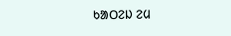ᱠᱟᱛᱮᱡ ᱮᱢ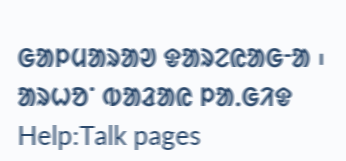ᱜᱟᱞᱢᱟᱨᱟᱣ ᱫᱟᱨᱮᱭᱟᱜᱼᱟ ᱾ ᱟᱨᱦᱚᱸ ᱵᱟᱲᱟᱭ ᱞᱟᱹᱜᱤᱫ Help:Talk pages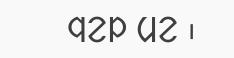ᱧᱮᱞ ᱢᱮ ᱾